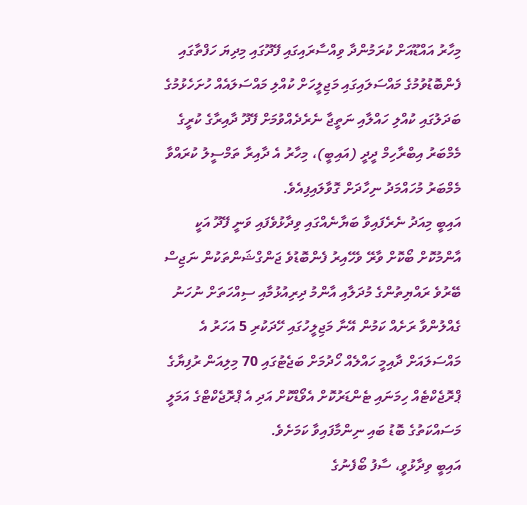މިހާރު އައްޑޫއަށް ކުރަމުންދާ ވިއްސާރައިގައި ފޭދޫގައި މިދިޔަ ހަފްތާގައި ފެންބޮޑުވުމުގެ މައްސަލައިގައި މަޖިލީހަށް ކުއްލި މައްސަލައެއް ހުށަހެޅުމުގެ ބަދަލުގައި ކުއްލި ހައްލާއި ނަތީޖާ ނެރެދެއްވުމަށް ފޭދޫ ދާއިރާގެ ކުރީގެ މެމްބަރު އިބްރާހިމް ދީދީ (އައިބީ)، މިހާރު އެ ދާއިރާ ތަމްސީލު ކުރައްވާ މެމްބަރު މުހައްމަދު ނިހާދަށް ގޮވާލައިފިއެވެ.
އައިބީ މިއަދު ނެރެފައިވާ ބަޔާނެއްގައި ވިދާޅުވެފައި ވަނީ ފޭދޫ އަކީ އާންމުކޮށް ބޯކޮށް ވާރޭ ވެހޭއިރު ފެންބޮޑުވެ ޖަންގްޝަންތަކުން ނަޖިސް ބޭރުވެ ރައްޔިތުންގެ މުދަލާއި އާންމު ދިރިއުޅުމާއި ސިއްހަތަށް ނުހަނު ގެއްލުންވާ ރަށެއް ކަމުން އޭނާ މަޖިލީހުގައި ހޭދަކުރި 5 އަހަރު އެ މައްސަލައަށް ދާއިމީ ހައްލެއް ހޯދުމަށް ބަޖެޓުގައި 70 މިލިއަން ރުފިޔާގެ ޕްރޮޖެކްޓެއް ހިމަނައި ޓެންޑަރުކޮށް އެވޯޑްކޮށް އަދި އެ ޕްރޮޖެކްޓްގެ އަމަލީ މަސައްކަތުގެ ބޮޑު ބައި ނިންމާފައިވާ ކަމަށެވެ.
އައިބީ ވިދާޅުވީ، ސާފު ބޯފެނުގެ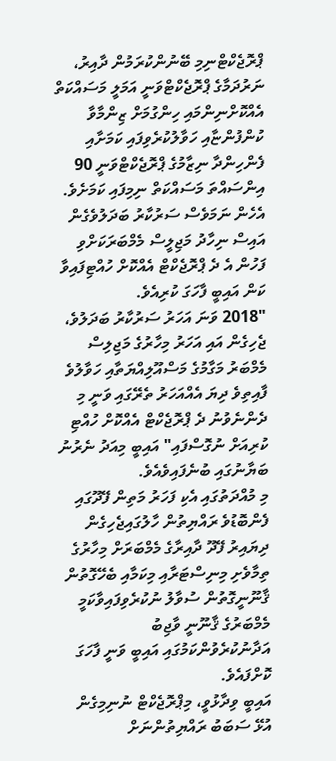ޕްރޮޖެކްޓްނިމި ބޭނުންކުރަމުން ދާއިރު، ނަރުދަމާގެ ޕްރޮޖެކްޓްވަނީ އަމަލީ މަސައްކަތް އެއްކޮށްނިންމައި ހިންގުމަށް ޒިންމާވާ ކުންފުންޏާއި ހަވާލުކުރެވިފައި ކަމަށާއި ފެންހިންދާ ނިޒާމުގެ ޕްރޮޖެކްޓްވަނީ 90 އިންސައްތަ މަސައްކަތް ނިމިފައި ކަމަށެވެ.
އެހެން ނަމަވެސް ސަރުކާރު ބަދަލުވެގެން އައިސް ނިހާދު މަޖިލީސް މެމްބަރަކަށްވި ފަހުން އެ ދެ ޕްރޮޖެކްޓް އެއްކޮށް ހުއްޓިފައިވާ ކަން އައިބީ ފާހަގަ ކުރިއެވެ.
"2018 ވަނަ އަހަރު ސަރުކާރު ބަދަލުވެ، ޖެހިގެން އައި އަހަރު މިހާރުގެ މަޖިލިސް މެމްބަރު މަގާމުގެ މަސްއޫލިއްޔަތާއި ހަވާލުވެ ފާއިތިވެ ދިޔަ އެއްއަހަރު ތެރޭގައި ވަނީ މި ދެންނެވުނު ދެ ޕްރޮޖެކްޓް އެއްކޮށް ހުއްޓި ކުރިއަށް ނުގޮސްފައި" އައިބީ މިއަދު ނެރުނު ބަޔާނުގައި ބުނެފައިވެއެވެ.
މި މުއްދަތުގައި އެކި ފަހަރު މަތިން ފޭދޫގައި ފެންބޮޑުވެ ރައްޔިތުން ހާލުގައިޖެހިގެން ދިޔައިރު ފޭދޫ ދާއިރާގެ މެމްބަރަށް މިހާރުގެ ތިމާވެށި މިނިސްޓަރާއި މިކަމާއި ބެހޭގޮތުން ޤާނޫނީގޮތުން ސުވާލު ނުކުރެވިފައިވާކަމީ މެމްބަރުގެ ޤާނޫނީ ވާޖިބު އަދާނުކުރެވުންކަމުގައި އައިބީ ވަނީ ފާހަގަ ކޮށްފައެވެ.
އައިބީ ވިދާޅުވީ، މިޕްރޮޖެކްޓް ނުނިމިގެން އުޅޭ ސަބަބު ރައްޔިތުންނަށް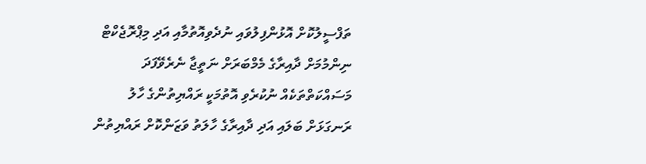ތަފްސީލުކޮށް އޮޅުންފިލުވައި ނުދެވިއޮތުމާއި އަދި މިޕްރޮޖެކްޓް ނިންމުމަށް ދާއިރާގެ މެމްބަރަށް ނަތީޖާ ނެރެވޭފަދަ މަސައްކަތްތަކެއް ނުކުރެވި އޮތުމަކީ ރައްޔިތުންގެ ހާލު ރަނގަޅަށް ބަލައި އަދި ދާއިރާގެ ހާލަތު ވަޒަންކޮށް ރައްޔިތުން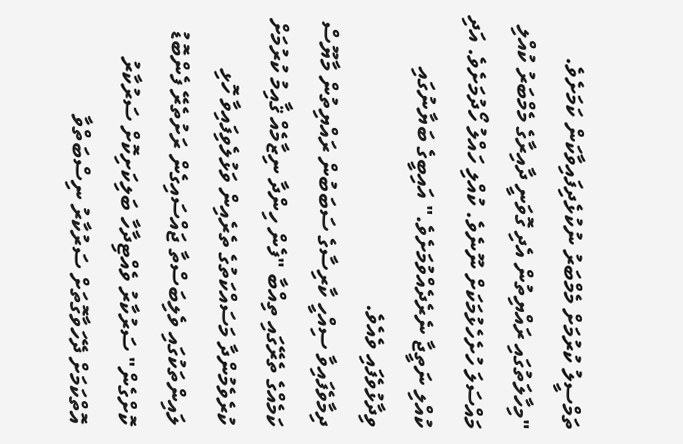ތަމްސީލު ކުރުމަށް މެމްބަރު ނުކުޅެދިފައިވާކަން ކަމަށެވެ.
"މިހާލަތުގައި ރައްޔިތުން އެދި ގޮވަނީ ދާއިރާގެ މެމްބަރު ކުއްލި މައްސަލަ ހުށެހެޅުމަކަށް ނޫނެވެ. ކުއްލި ހައްލު ހޯދުމަށެވެ. އަދި ކުއްލި ނަތީޖާ ނެރެދެއްވުމަށެވެ." އައިބީގެ ބަޔާނުގައި ވިދާޅުވެފައި ވެއެވެ.
ދިމާވެފައިވާ ސިއްހީ ކާރިސާގެ ސަބަބުން ރައްޔިތުން މާޔޫސް ކަމެއްގެ ތެރޭގައި ތިއްބާ "ފެން ހިންދާ ނިޒާމެއް ޤާއިމު ކުރުމަށް ކުރެވެމުންދާ މަސައްކަތުގެ ތެރެއިން ވަޅުލެވިފައިވާ ހޮޅި ލައިންތަކުގައި ވެލިބަސްތާ ޖައްސައިގެން ރަށުތެރޭ ފެންބޮޑު ކޮށްގެން" ސަރުކާރު ވެއްޓިދާހާ ބަލިކަށިކޮށް ސަރުކާރު އޮތްކަމަށް ދޭހަވާގޮތަށް ސަރުކާރު ނިސްބަތްވާ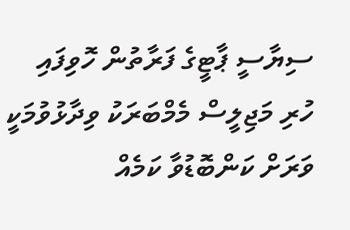ސިޔާސީ ޕާޓީގެ ފަރާތުން ހޮވިފައި ހުރި މަޖިލީސް މެމްބަރަކު ވިދާޅުވުމަކީ ވަރަށް ކަންބޮޑުވާ ކަމެއް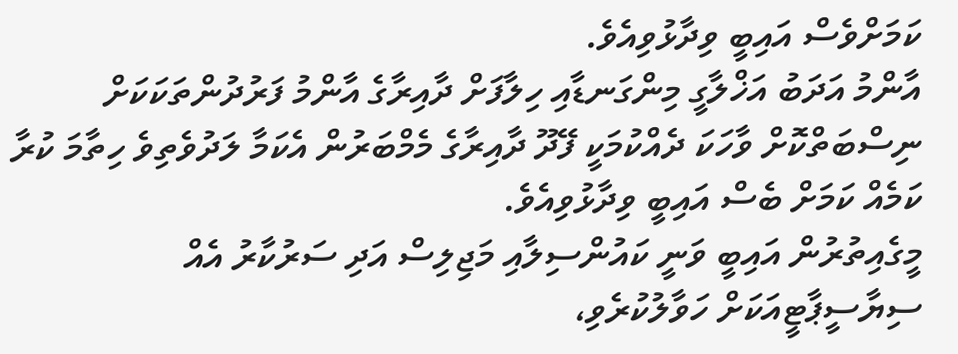ކަމަށްވެސް އައިބީ ވިދާޅުވިއެވެ.
އާންމު އަދަބު އަޚްލާގީ މިންގަނޑާއި ހިލާފަށް ދާއިރާގެ އާންމު ފަރުދުންތަކަކަށް ނިސްބަތްކޮށް ވާހަކަ ދެއްކުމަކީ ފޭދޫ ދާއިރާގެ މެމްބަރުން އެކަމާ ލަދުވެތިވެ ހިތާމަ ކުރާ ކަމެއް ކަމަށް ބެސް އައިބީ ވިދާޅުވިއެވެ.
މީގެއިތުރުން އައިބީ ވަނީ ކައުންސިލާއި މަޖިލިސް އަދި ސަރުކާރު އެއް ސިޔާސީޕާޓީއަކަށް ހަވާލުކުރެވި،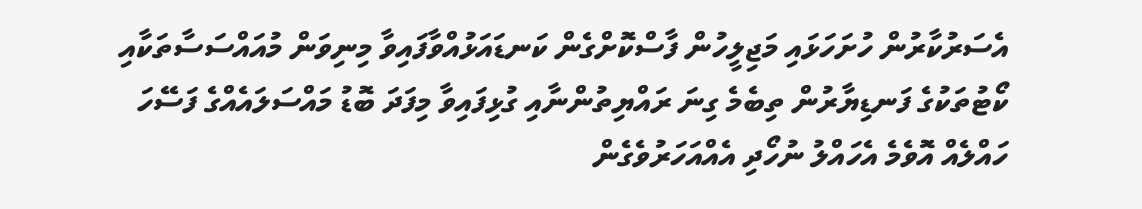އެސަރުކާރުން ހުށަހަޅައި މަޖިލީހުން ފާސްކޮށްގެން ކަނޑައަޅުއްވާފައިވާ މިނިވަން މުއައްސަސާތަކާއި ކޯޓުތަކުގެ ފަނޑިޔާރުން ތިބެމެ ގިނަ ރައްޔިތުންނާއި ގުޅިފައިވާ މިފަދަ ބޮޑު މައްސަލައެއްގެ ފަސޭހަ ހައްލެއް އޮވެމެ އެހައްލު ނުހޯދި އެއްއަހަރުވެގެން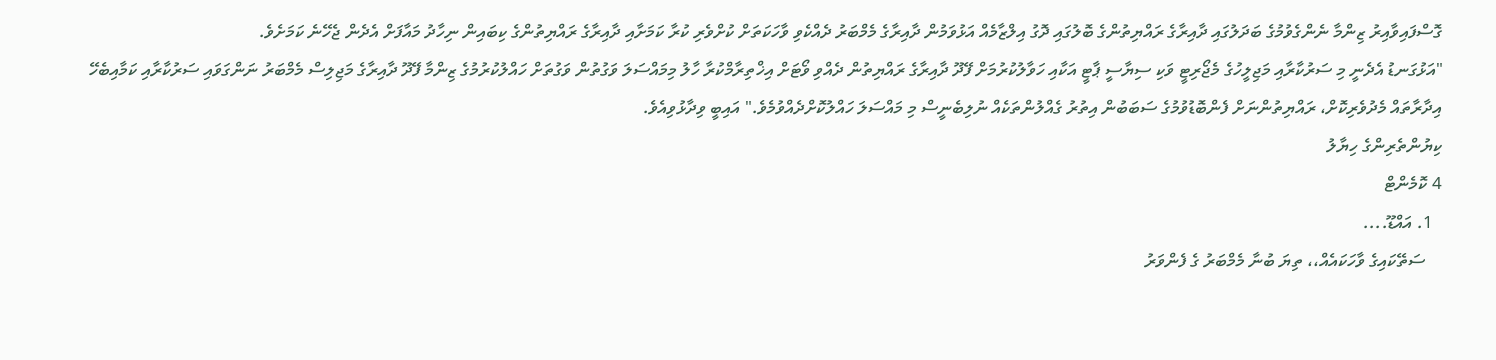ގޮސްފައިވާއިރު ޒިންމާ ނެންގެވުމުގެ ބަދަލުގައި ދާއިރާގެ ރައްޔިތުންގެ ބޮލުގައި ދޮގު އިލްޒާމެއް އަޅުވަމުން ދާއިރާގެ މެމްބަރު ދެއްކެވި ވާހަކަތަށް ކުށްވެރި ކުރާ ކަމަށާއި ދާއިރާގެ ރައްޔިތުންގެ ކިބައިން ނިހާދު މައާފަށް އެދެން ޖެހޭނެ ކަމަށެވެ.
"އަޅުގަނޑު އެދެނީ މި ސަރުކާރާއި މަޖިލީހުގެ މެޖޯރިޓީ ވަކި ސިޔާސީ ޕާޓީ އަކާއި ހަވާލުކުރުމަށް ފޭދޫ ދާއިރާގެ ރައްޔިތުން ދެއްވި ވޯޓަށް އިޚްތިރާމްކުރާ ހާލު މިމައްސަލަ ވަގުތުން ވަގުތަށް ހައްލުކުރުމުގެ ޒިންމާ ފޭދޫ ދާއިރާގެ މަޖިލިސް މެމްބަރު ނަންގަވައި ސަރުކާރާއި ކަމާއިބެހޭ އިދާރާތައް މެދުވެރިކޮށް، ރައްޔިތުންނަށް ފެންބޮޑުވުމުގެ ސަބަބުން އިތުރު ގެއްލުންތަކެއް ނުލިބެނީސް މި މައްސަލަ ހައްލުކޮށްދެއްވުމެވެ." އައިބީ ވިދާޅުވިއެވެ.
ކިޔުންތެރިންގެ ހިޔާލު
4 ކޮމެންޓް
  1. އައްޑޫ....
    ސަތޭކައިގެ ވާހަކައެއް،، ތިޔަ ބުނާ މެމްބަރު ގެ ފެންވަރު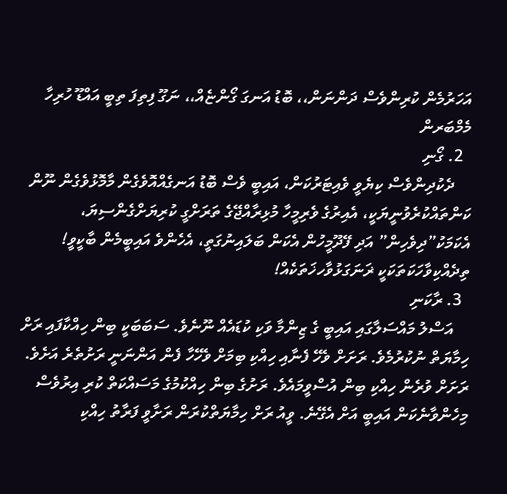އަހަރުމެން ކުރިންވެސް ދަންނަން،، ބޮޑު އަނގަ ގޯންޏެއް،، ނަގޫ ފިތިފަ ތިބީ އައްޑޫ ހުރިހާ މެމްބަރން
  2. ގޯނި
    ދެކުދިންވެސް ކިޔެވީ ވެއިޓަރުކަން، އައިބީ ވެސް ބޮޑު އަނގެއްއޮވެގެން މާމޮޅުވެގެން ނޫން ކަންތައްކުރެވުނީޔަކީ، އެއިރުގެ ވެރިމީހާ މުޅިރާއްޖޭގެ ތަރަށްގީ ކުރިޔަށްގެންސިޔަ، އެކަމަކު”ދިވެހިން” އަދި ފޭދޫމީހުން އެކަން ބަލައިނުގަތީ، އެހެންވެ އައިބީމެން ބާކީވީ! ތިދެއްކިވާހަކަތަކަކީ ޜަނަގަޅުވާހޚަތަކެއް!
  3. ރާކަނި
    އަސްލު މައްސަލާގައި އައިބީ ގެ ޒިންމާ ވަކި ކުޑައެއް ނޫނެވެ. ސަބަބަކީ ބިން ހިއްކާފައި ރަށް ހިމާޔަތް ނުކުރުމެވެ. ރަށަށް ވެހޭ ފެނާއި ހިއްކި ބިމަށް ވެހޭހާ ފެން އަންނަނީ ރަށުތެރެ އަށެވެ. ރަށަށް ވުރެން ހިއްކި ބިން އުސްވީމައެވެ. ރަށުގެ ބިން ހިއްކުމުގެ މަސައްކަތް ކުރި އިރުވެސް މިހެންވާނެކަން އައިބީ އަށް އެގޭނެ. ވީއު ރަށް ހިމާޔަތްކުރަން ރަށާވީ ފަރާތު ހިއްކި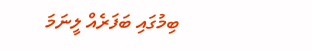ބިމުގައި ބަފަރެއް ލީނަމަ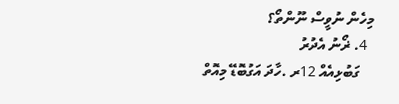މިހެން ނުވީސް ނޫންތޯ؟
  4. ޜޯނު އެދުރު
    ގަބުޅިއެއް 12ރ .ހާދަ އަގުބޮޑޭ މިއޮތް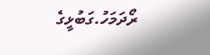ރޯދަމަހު.ގަބުޅީގެ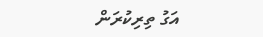އަގު ތިރިކުރަން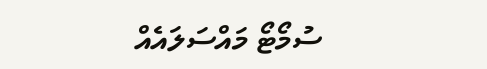ސުމޯޓޯ މައްސަލައެއް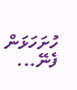ހުށަހަޅަން ފެނޭ...